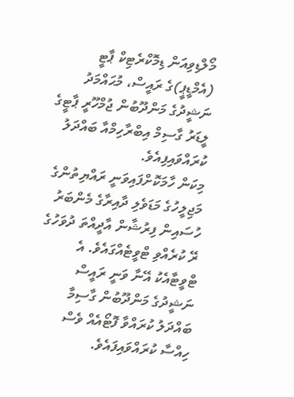މޯލްޑިވިއަން ޑިމޮކްރެޓިކް ޕާޓީ (އެމްޑީޕީ)ގެ ރައީސް، މުޙައްމަދު ނަޝީދުގެ މަންދޫބުން ޖުމްހޫރީ ޕާޓީގެ ލީޑަރު ގާސިމް އިބްރާހިމްއާ ބައްދަލު ކުރައްވައިފިއެވެ.
މިކަން ހާމަކޮށްފައިވަނީ ރައްޔިތުންގެ މަޖިލީހުގެ މަޑަވެލި ދާއިރާގެ މެންބަރު ހުސައިން ފިރުޝާން އާދީއްތަ ދުވަހުގެ ރޭ ކުރެއްވި ޓްވީޓެއްގައެވެ. އެ ޓްވީޓާއެކު އޭނާ ވަނީ ރައީސް ނަޝީދުގެ މަންދޫބުން ގާސިމާ ބައްދަލު ކުރައްވާ ފޮޓޯއެއް ވެސް ހިއްސާ ކުރައްވައިފައެވެ.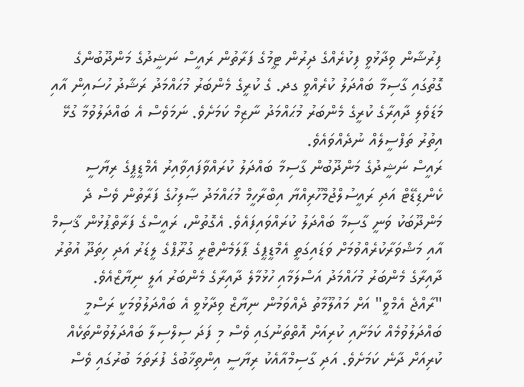ފިރުޝާން ވިދާޅުވީ ފިކުރެއްގެ ދިރުން ޓީމުގެ ފަރާތުން ރައީސް ނަޝީދުގެ މަންދޫބުންގެ ގޮތުގައި ގާސިމާ ބައްދަލު ކުރެއްވީ ގދ. ގެ ކުރީގެ މެންބަރު މުޙައްމަދު ރަޝާދު ހުސައިން އާއި މަޑަވެލި ދާއިރާގެ ކުރީގެ މެންބަރު މުޙައްމަދު ނާޒިމް ކަމަށެވެ. ނަމަވެސް އެ ބައްދަލުވުމާ ގުޅޭ އިތުރު ތަފްސީލެއް ނުދެއްވައެވެ.
ރައީސް ނަޝީދުގެ މަންދޫބުން ގާސިމާ ބައްދަލު ކުރައްވާފައިވާއިރު އެމްޑީޕީގެ ރިޔާސީ ކެންޑިޑޭޓް އަދި ރައީސުލްޖުމްހޫރިއްޔާ އިބްރާހީމް މުޙައްމަދު ޞާލިހުގެ ފަރާތުން ވެސް ދެ މަންދޫބަކު ވަނީ ގާސިމާ ބައްދަލު ކުރައްވައިފައެވެ. އެގޮތުން، ރައީސްގެ ފަރާތްޕުޅުން ޤާސިމް އާއި މަޝްވަރާކުރެއްވުމަށް ވަޑައިގަތީ އެމްޑީޕީގެ ޕާލަމެންޓްރީ ގުރޫޕްގެ ލީޑަރު އަދި ހިތަދޫ އުތުރު ދާއިރާގެ މެންބަރު މުހައްމަދު އަސްލަމާއި ހުޅުމާލެ ދާއިރާގެ މެންބަރު އަލީ ނިޔާޒްއެވެ.
"ރާއްޖެ އެމްވީ" އަށް މައުލޫމާތު ދެއްވަމުން ނިޔާޒް ވިދާޅުވީ އެ ބައްދަލުވުމަކީ ރަސްމީ ބައްދަލުވުމެއް ކަމަށާއި ކުރިއަށް އޮތްތަނުގައި ވެސް މި ފަދަ ސިލްސިލާ ބައްދަލުވުންތަކެއް ކުރިއަށް ދާނެ ކަމަށެވެ. އަދި ގާސިމްއާއެކު ރިޔާސީ އިންތިޚާބުގެ ފުރަތަމަ ބުރުގައި ވެސް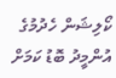ކޯލިޝަން ހެދުމުގެ އުންމީދު ބޮޑު ކަމަށް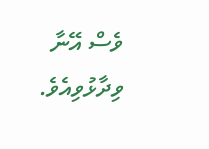ވެސް އޭނާ ވިދާޅުވިއެވެ.